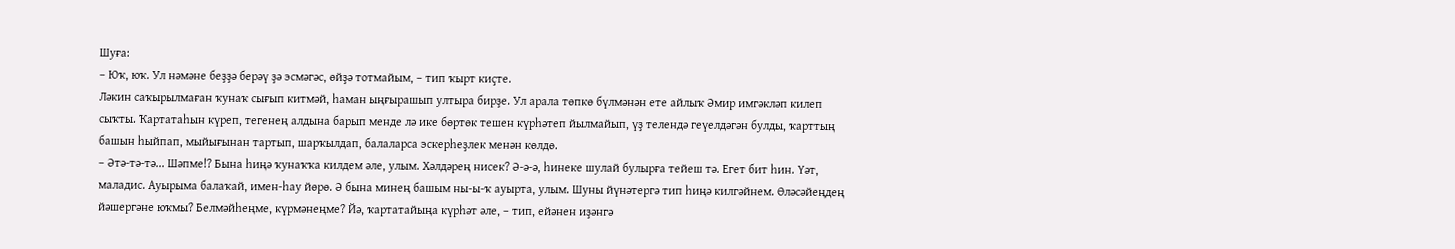Шуға:
– Юҡ, юҡ. Ул нәмәне беҙҙә берәү ҙә эсмәгәс, өйҙә тотмайым, – тип ҡырт киҫте.
Ләкин саҡырылмаған ҡунаҡ сығып китмәй, һаман ыңғырашып ултыра бирҙе. Ул арала төпкө бүлмәнән ете айлыҡ Әмир имгәкләп килеп сыҡты. Ҡартатаһын күреп, тегенең алдына барып менде лә ике бөртөк тешен күрһәтеп йылмайып, үҙ телендә геүелдәгән булды, ҡарттың башын һыйпап, мыйығынан тартып, шарҡылдап, балаларса эскерһеҙлек менән көлдө.
– Әтә-тә-тә... Шәпме!? Бына һиңә ҡунаҡҡа килдем әле, улым. Хәлдәрең нисек? Ә-ә-ә, һинеке шулай булырға тейеш тә. Егет бит һин. Үәт, маладис. Ауырыма балаҡай, имен-һау йөрө. Ә бына минең башым ны-ы-ҡ ауырта, улым. Шуны йүнәтергә тип һиңә килгәйнем. Өләсәйеңдең йәшергәне юҡмы? Белмәйһеңме, күрмәнеңме? Йә, ҡартатайыңа күрһәт әле, – тип, ейәнен иҙәнгә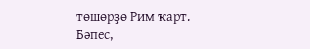төшөрҙө Рим ҡарт.
Бәпес,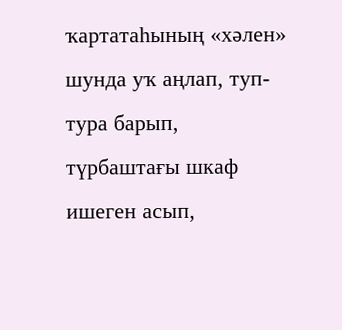ҡартатаһының «хәлен» шунда уҡ аңлап, туп-тура барып, түрбаштағы шкаф ишеген асып,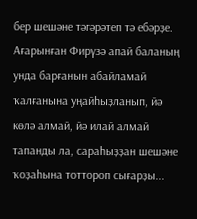бер шешәне тәгәрәтеп тә ебәрҙе. Ағарынған Фирүзә апай баланың унда барғанын абайламай ҡалғанына уңайһыҙланып, йә көлә алмай, йә илай алмай тапанды ла, сараһыҙҙан шешәне ҡоҙаһына тоттороп сығарҙы...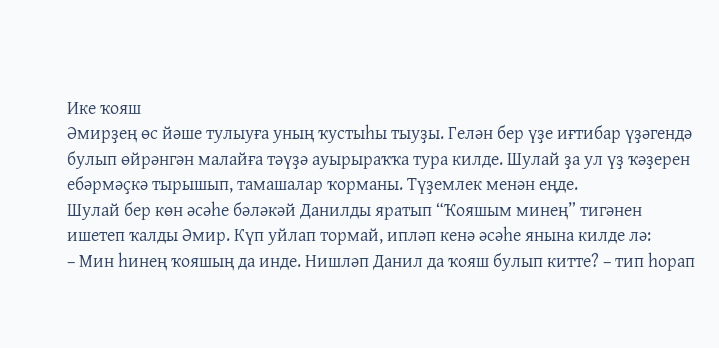Ике ҡояш
Әмирҙең өс йәше тулыуға уның ҡустыһы тыуҙы. Гелән бер үҙе иғтибар үҙәгендә булып өйрәнгән малайға тәүҙә ауырыраҡҡа тура килде. Шулай ҙа ул үҙ ҡәҙерен ебәрмәҫкә тырышып, тамашалар ҡорманы. Түҙемлек менән еңде.
Шулай бер көн әсәһе бәләкәй Данилды яратып “Ҡояшым минең” тигәнен ишетеп ҡалды Әмир. Күп уйлап тормай, ипләп кенә әсәһе янына килде лә:
– Мин һинең ҡояшың да инде. Нишләп Данил да ҡояш булып китте? – тип һорап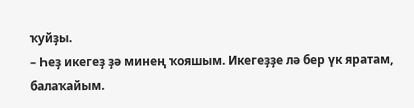ҡуйҙы.
– Һеҙ икегеҙ ҙә минең ҡояшым. Икегеҙҙе лә бер үк яратам, балаҡайым.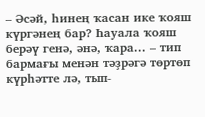– Әсәй, һинең ҡасан ике ҡояш күргәнең бар? Һауала ҡояш берәү генә, әнә, ҡара... – тип бармағы менән тәҙрәгә төртөп күрһәтте лә, тып-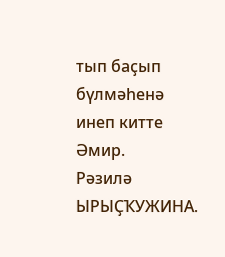тып баҫып бүлмәһенә инеп китте Әмир.
Рәзилә ЫРЫҪҠУЖИНА.